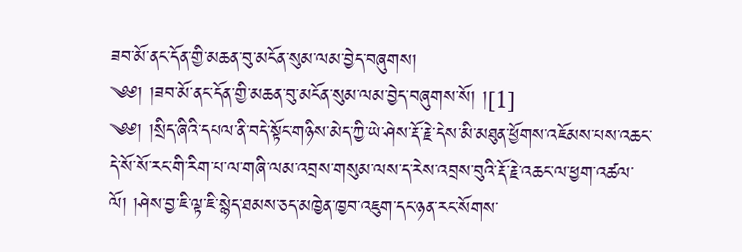ཟབ་མོ་ནང་དོན་གྱི་མཆན་བུ་མངོན་སུམ་ལམ་བྱེད་བཞུགས།
༄༅། །ཟབ་མོ་ནང་དོན་གྱི་མཆན་བུ་མངོན་སུམ་ལམ་བྱེད་བཞུགས་སོ། །[1]
༄༅། །སྲིད་ཞིའི་དཔལ་ནི་བདེ་སྟོང་གཉིས་མེད་ཀྱི་ཡེ་ཤེས་རྡོ་རྗེ་དེས་མི་མཐུན་ཕྱོགས་འཇོམས་པས་འཆང་དེ་སོ་སོ་རང་གི་རིག་པ་ལ་གཞི་ལམ་འབྲས་གསུམ་ལས་ད་རེས་འབྲས་བུའི་རྡོ་རྗེ་འཆང་ལ་ཕྱག་འཚལ་ལོ། །ཤེས་བྱ་ཇི་ལྟ་ཇི་སྙེད་ཐམས་ཅད་མཁྱེན་ཁྱབ་འཇུག་དང་ཉན་རང་སོགས་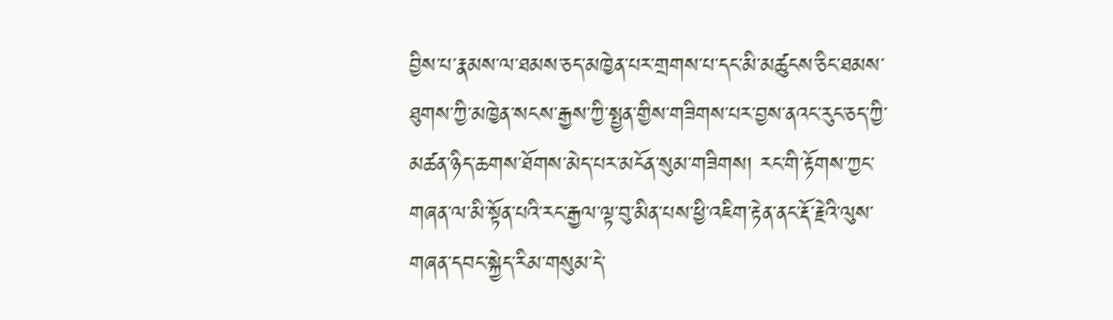བྱིས་པ་རྣམས་ལ་ཐམས་ཅད་མཁྱེན་པར་གྲགས་པ་དང་མི་མཚུངས་ཅིང་ཐམས་ཐུགས་ཀྱི་མཁྱེན་སངས་རྒྱས་ཀྱི་སྤྱན་གྱིས་གཟིགས་པར་བྱས་ནའང་རུང་ཅད་ཀྱི་མཚན་ཉིད་ཆགས་ཐོགས་མེད་པར་མངོན་སུམ་གཟིགས། རང་གི་རྟོགས་ཀྱང་གཞན་ལ་མི་སྟོན་པའི་རང་རྒྱལ་ལྟ་བུ་མིན་པས་ཕྱི་འཇིག་རྟེན་ནང་རྡོ་རྗེའི་ལུས་གཞན་དབང་སྐྱེད་རིམ་གསུམ་དེ་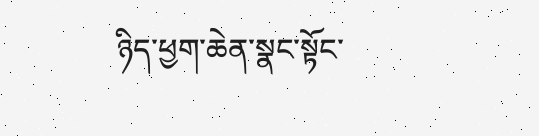ཉིད་ཕྱག་ཆེན་སྣང་སྟོང་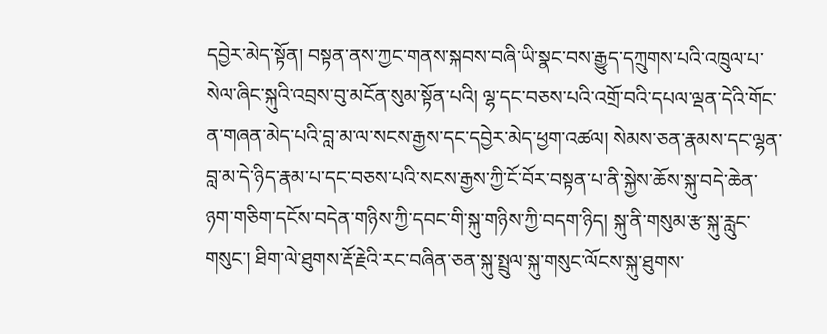དབྱེར་མེད་སྟོན། བསྟན་ནས་ཀྱང་གནས་སྐབས་བཞི་ཡི་སྣང་བས་རྒྱུད་དཀྲུགས་པའི་འཁྲུལ་པ་སེལ་ཞིང་སྐུའི་འབྲས་བུ་མངོན་སུམ་སྟོན་པའི། ལྷ་དང་བཅས་པའི་འགྲོ་བའི་དཔལ་ལྡན་དེའི་གོང་ན་གཞན་མེད་པའི་བླ་མ་ལ་སངས་རྒྱས་དང་དབྱེར་མེད་ཕྱག་འཚལ། སེམས་ཅན་རྣམས་དང་ལྷན་བླ་མ་དེ་ཉིད་རྣམ་པ་དང་བཅས་པའི་སངས་རྒྱས་ཀྱི་ངོ་བོར་བསྟན་པ་ནི་སྐྱེས་ཆོས་སྐུ་བདེ་ཆེན་ཉག་གཅིག་དངོས་བདེན་གཉིས་ཀྱི་དབང་གི་སྐུ་གཉིས་ཀྱི་བདག་ཉིད། སྐུ་ནི་གསུམ་རྩ་སྐུ་རླུང་གསུང་། ཐིག་ལེ་ཐུགས་རྡོ་རྗེའི་རང་བཞིན་ཅན་སྐུ་སྤྲུལ་སྐུ་གསུང་ལོངས་སྐུ་ཐུགས་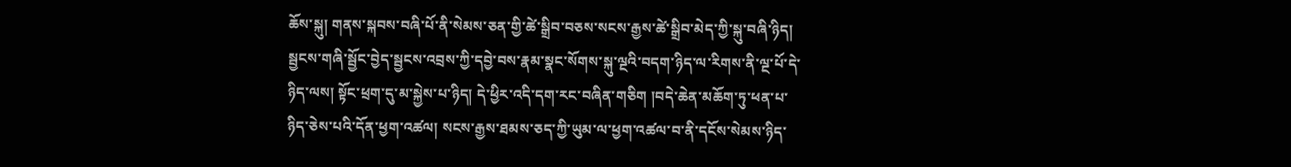ཆོས་སྐུ། གནས་སྐབས་བཞི་པོ་ནི་སེམས་ཅན་གྱི་ཚེ་སྒྲིབ་བཅས་སངས་རྒྱས་ཚེ་སྒྲིབ་མེད་ཀྱི་སྐུ་བཞི་ཉིད། སྦྱངས་གཞི་སྦྱོང་བྱེད་སྦྱངས་འབྲས་ཀྱི་དབྱེ་བས་རྣམ་སྣང་སོགས་སྐུ་ལྔའི་བདག་ཉིད་ལ་རིགས་ནི་ལྔ་པོ་དེ་ཉིད་ལས། སྟོང་ཕྲག་དུ་མ་སྐྱེས་པ་ཉིད། དེ་ཕྱིར་འདི་དག་རང་བཞིན་གཅིག །བདེ་ཆེན་མཆོག་ཏུ་ཕན་པ་ཉིད་ཅེས་པའི་དོན་ཕྱག་འཚལ། སངས་རྒྱས་ཐམས་ཅད་ཀྱི་ཡུམ་ལ་ཕྱག་འཚལ་བ་ནི་དངོས་སེམས་ཉིད་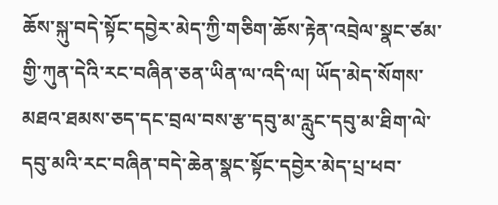ཆོས་སྐུ་བདེ་སྟོང་དབྱེར་མེད་ཀྱི་གཅིག་ཆོས་རྟེན་འབྲེལ་སྣང་ཙམ་གྱི་ཀུན་དེའི་རང་བཞིན་ཅན་ཡིན་ལ་འདི་ལ། ཡོད་མེད་སོགས་མཐའ་ཐམས་ཅད་དང་བྲལ་བས་རྩ་དབུ་མ་རླུང་དབུ་མ་ཐིག་ལེ་དབུ་མའི་རང་བཞིན་བདེ་ཆེན་སྣང་སྟོང་དབྱེར་མེད་པྲ་ཕབ་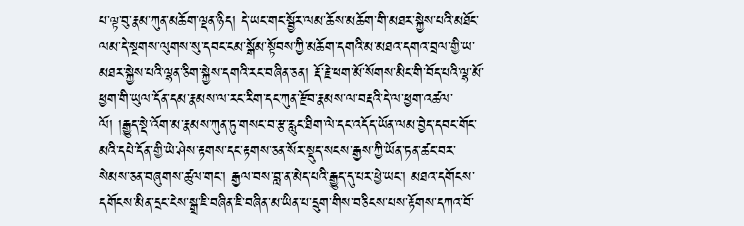པ་ལྟ་བུ་རྣམ་ཀུན་མཆོག་ལྡན་ཉིད། དེ་ཡང་གང་སྦྱོར་ལམ་ཆོས་མཆོག་གི་མཐར་སྐྱེས་པའི་མཐོང་ལམ་དེ་སྔགས་ལུགས་སུ་དབང་ངམ་སྒོམ་སྟོབས་ཀྱི་མཆོག་དགའི་མ་མཐའ་དགའ་བྲལ་གྱི་ཡ་མཐར་སྐྱེས་པའི་ལྷན་ཅིག་སྐྱེས་དགའི་རང་བཞིན་ཅན། རྡོ་རྗེ་ཕག་མོ་སོགས་མིང་གི་བོད་པའི་ལྷ་མོ་ཕྱག་གི་ཡུལ་དོན་དམ་རྣམས་ལ་རང་རིག་དང་ཀུན་རྫོབ་རྣམས་ལ་བརྡའི་དེ་ལ་ཕྱག་འཚལ་ལོ། །རྒྱུད་སྡེ་འོག་མ་རྣམས་ཀུན་ཏུ་གསང་བ་རྩ་རླུང་ཐིག་ལེ་དང་འདོད་ཡོན་ལམ་བྱེད་དབང་གོང་མའི་དཔེ་དོན་གྱི་ཡེ་ཤེས་རྟགས་དང་རྟགས་ཅན་སོར་སྡུད་སངས་རྒྱས་ཀྱི་ཡོན་ཏན་ཚང་བར་སེམས་ཅན་བཞུགས་ཚུལ་གང་། རྒྱལ་བས་བླ་ན་མེད་པའི་རྒྱུད་དུ་པར་ཕྱེ་ཡང་། མཐའ་དགོངས་དགོངས་མིན་དྲང་ངེས་སྒྲ་ཇི་བཞིན་ཇི་བཞིན་མ་ཡིན་པ་དྲུག་གིས་བཅིངས་པས་རྟོགས་དཀའ་བོ་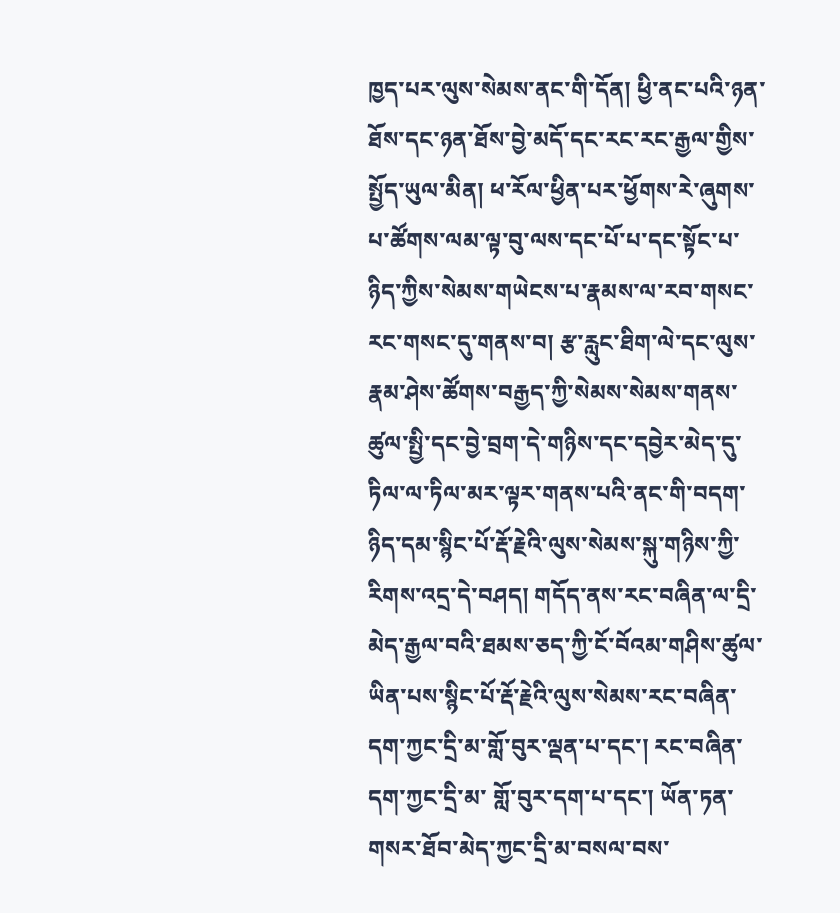ཁྱད་པར་ལུས་སེམས་ནང་གི་དོན། ཕྱི་ནང་པའི་ཉན་ཐོས་དང་ཉན་ཐོས་བྱེ་མདོ་དང་རང་རང་རྒྱལ་གྱིས་སྤྱོད་ཡུལ་མིན། ཕ་རོལ་ཕྱིན་པར་ཕྱོགས་རེ་ཞུགས་པ་ཚོགས་ལམ་ལྟ་བུ་ལས་དང་པོ་པ་དང་སྟོང་པ་ཉིད་ཀྱིས་སེམས་གཡེངས་པ་རྣམས་ལ་རབ་གསང་རང་གསང་དུ་གནས་བ། རྩ་རླུང་ཐིག་ལེ་དང་ལུས་རྣམ་ཤེས་ཚོགས་བརྒྱད་ཀྱི་སེམས་སེམས་གནས་ཚུལ་སྤྱི་དང་བྱེ་བྲག་དེ་གཉིས་དང་དབྱེར་མེད་དུ་ཏིལ་ལ་ཏིལ་མར་ལྟར་གནས་པའི་ནང་གི་བདག་ཉིད་དམ་སྙིང་པོ་རྡོ་རྗེའི་ལུས་སེམས་སྐུ་གཉིས་ཀྱི་རིགས་འདྲ་དེ་བཤད། གདོད་ནས་རང་བཞིན་ལ་དྲི་མེད་རྒྱལ་བའི་ཐམས་ཅད་ཀྱི་ངོ་བོའམ་གཤིས་ཚུལ་ཡིན་པས་སྙིང་པོ་རྡོ་རྗེའི་ལུས་སེམས་རང་བཞིན་དག་ཀྱང་དྲི་མ་གློ་བུར་ལྡན་པ་དང་། རང་བཞིན་དག་ཀྱང་དྲི་མ་ གློ་བུར་དག་པ་དང་། ཡོན་ཏན་གསར་ཐོབ་མེད་ཀྱང་དྲི་མ་བསལ་བས་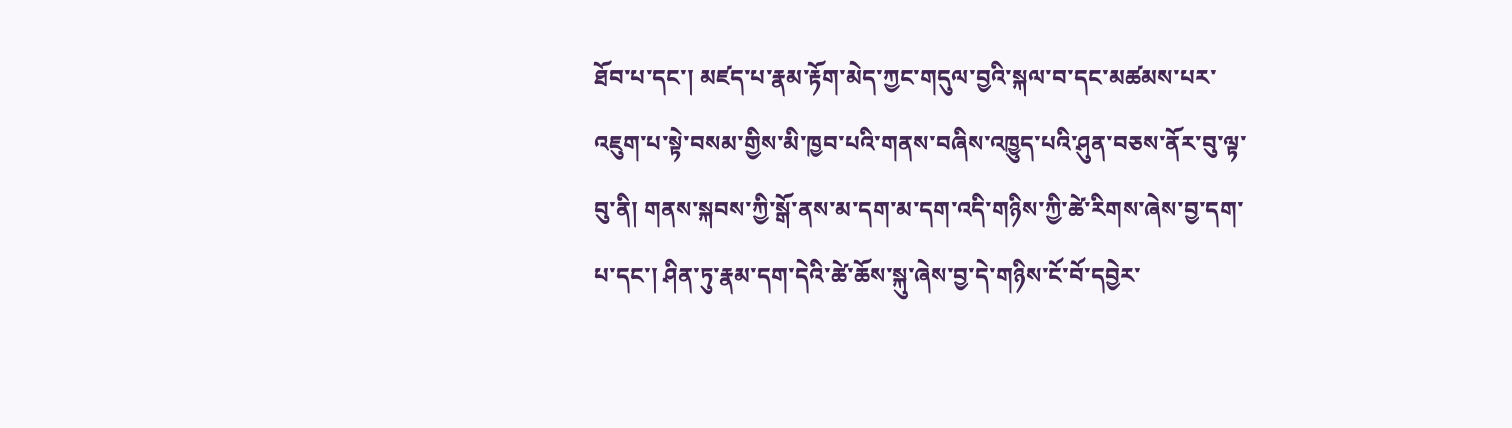ཐོབ་པ་དང་། མཛད་པ་རྣམ་རྟོག་མེད་ཀྱང་གདུལ་བྱའི་སྐལ་བ་དང་མཚམས་པར་འཇུག་པ་སྟེ་བསམ་གྱིས་མི་ཁྱབ་པའི་གནས་བཞིས་འཁྱུད་པའི་ཤུན་བཅས་ནོར་བུ་ལྟ་བུ་ནི། གནས་སྐབས་ཀྱི་སྒོ་ནས་མ་དག་མ་དག་འདི་གཉིས་ཀྱི་ཚེ་རིགས་ཞེས་བྱ་དག་པ་དང་། ཤིན་ཏུ་རྣམ་དག་དེའི་ཚེ་ཆོས་སྐུ་ཞེས་བྱ་དེ་གཉིས་ངོ་བོ་དབྱེར་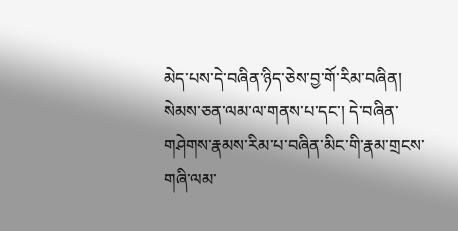མེད་པས་དེ་བཞིན་ཉིད་ཅེས་བྱ་གོ་རིམ་བཞིན། སེམས་ཅན་ལམ་ལ་གནས་པ་དང་། དེ་བཞིན་གཤེགས་རྣམས་རིམ་པ་བཞིན་མིང་གི་རྣམ་གྲངས་གཞི་ལམ་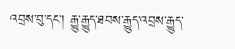འབྲས་བུ་དང་། རྒྱུ་རྒྱུད་ཐབས་རྒྱུད་འབྲས་རྒྱུད་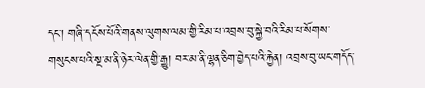དང་། གཞི་དངོས་པོའི་གནས་ལུགས་ལམ་གྱི་རིམ་པ་འབྲས་བུ་སྐྱེ་བའི་རིམ་པ་སོགས་གསུངས་པའི་སྔ་མ་ནི་ཉེར་ལེན་གྱི་རྒྱུ། བར་མ་ནི་ལྷན་ཅིག་བྱེད་པའི་རྐྱེན། འབྲས་བུ་ཡང་གདོད་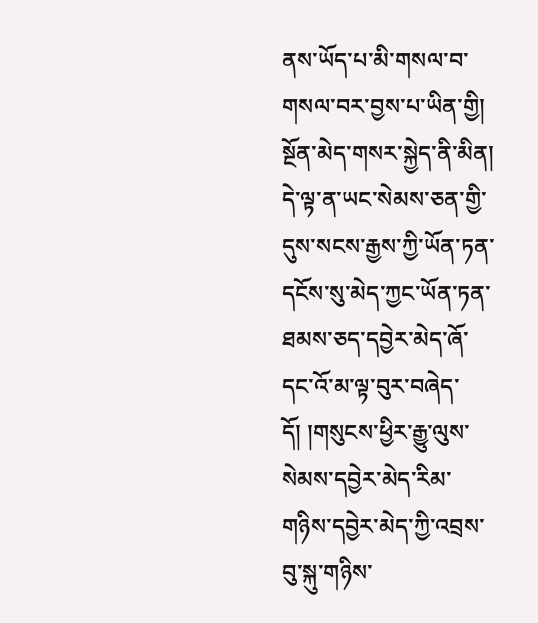ནས་ཡོད་པ་མི་གསལ་བ་གསལ་བར་བྱས་པ་ཡིན་གྱི། སྔོན་མེད་གསར་སྐྱེད་ནི་མིན། དེ་ལྟ་ན་ཡང་སེམས་ཅན་གྱི་དུས་སངས་རྒྱས་ཀྱི་ཡོན་ཏན་དངོས་སུ་མེད་ཀྱང་ཡོན་ཏན་ཐམས་ཅད་དབྱེར་མེད་ཞོ་དང་འོ་མ་ལྟ་བུར་བཞེད་དོ། །གསུངས་ཕྱིར་རྒྱུ་ལུས་སེམས་དབྱེར་མེད་རིམ་གཉིས་དབྱེར་མེད་ཀྱི་འབྲས་བུ་སྐུ་གཉིས་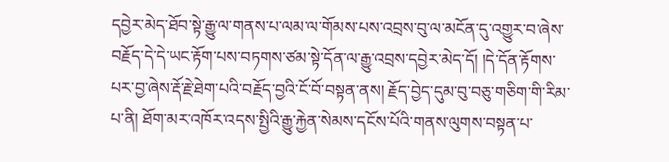དབྱེར་མེད་ཐོབ་སྟེ་རྒྱུ་ལ་གནས་པ་ལམ་ལ་གོམས་པས་འབྲས་བུ་ལ་མངོན་དུ་འགྱུར་བ་ཞེས་བརྗོད་དེ་དེ་ཡང་རྟོག་པས་བཏགས་ཙམ་སྟེ་དོན་ལ་རྒྱུ་འབྲས་དབྱེར་མེད་དོ། །དེ་དོན་རྟོགས་པར་བྱ་ཞེས་རྡོ་རྗེ་ཐེག་པའི་བརྗོད་བྱའི་ངོ་བོ་བསྟན་ནས། རྗོད་བྱེད་དུམ་བུ་བཅུ་གཅིག་གི་རིམ་པ་ནི། ཐོག་མར་འཁོར་འདས་སྤྱིའི་རྒྱུ་རྐྱེན་སེམས་དངོས་པོའི་གནས་ལུགས་བསྟན་པ་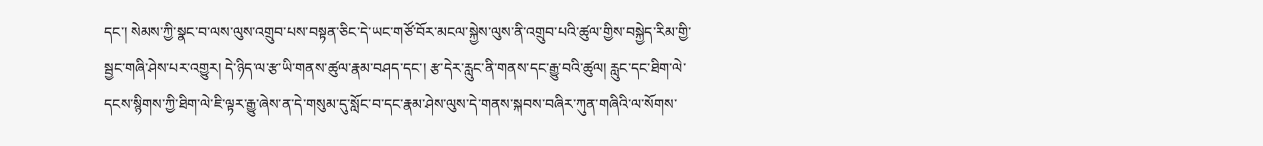དང་། སེམས་ཀྱི་སྣང་བ་ལས་ལུས་འགྲུབ་པས་བསྟན་ཅིང་དེ་ཡང་གཙོ་བོར་མངལ་སྐྱེས་ལུས་ནི་འགྲུབ་པའི་ཚུལ་གྱིས་བསྐྱེད་རིམ་གྱི་སྦྱང་གཞི་ཤེས་པར་འགྱུར། དེ་ཉིད་ལ་རྩ་ཡི་གནས་ཚུལ་རྣམ་བཤད་དང་། རྩ་དེར་རླུང་ནི་གནས་དང་རྒྱུ་བའི་ཚུལ། རླུང་དང་ཐིག་ལེ་དངས་སྙིགས་ཀྱི་ཐིག་ལེ་ཇི་ལྟར་རྒྱུ་ཞེས་ན་དེ་གསུམ་དུ་སློང་བ་དང་རྣམ་ཤེས་ལུས་དེ་གནས་སྐབས་བཞིར་ཀུན་གཞིའི་ལ་སོགས་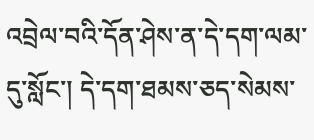འབྲེལ་བའི་དོན་ཤེས་ན་དེ་དག་ལམ་དུ་སློང་། དེ་དག་ཐམས་ཅད་སེམས་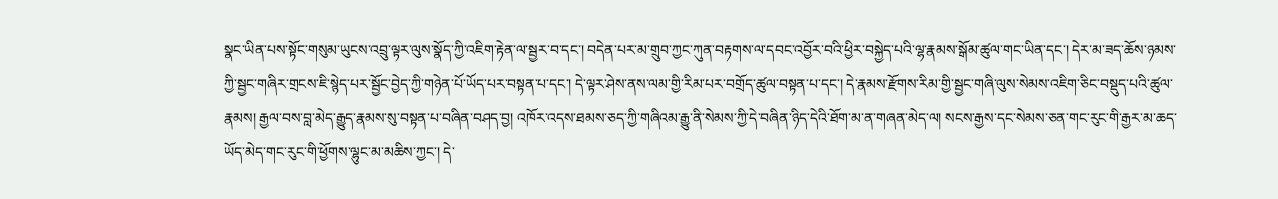སྣང་ཡིན་པས་སྟོང་གསུམ་ཡུངས་འབྲུ་ལྟར་ལུས་སྣོད་ཀྱི་འཇིག་རྟེན་ལ་སྦྱར་བ་དང་། བདེན་པར་མ་གྲུབ་ཀྱང་ཀུན་བརྟགས་ལ་དབང་འབྱོར་བའི་ཕྱིར་བསྐྱེད་པའི་ལྷ་རྣམས་སྒོམ་ཚུལ་གང་ཡིན་དང་། དེར་མ་ཟད་ཆོས་ཉམས་ཀྱི་སྦྱང་གཞིར་གྲངས་ཇི་སྙེད་པར་སྦྱོང་བྱེད་ཀྱི་གཉེན་པོ་ཡོད་པར་བསྟན་པ་དང་། དེ་ལྟར་ཤེས་ནས་ལམ་གྱི་རིམ་པར་བགྲོད་ཚུལ་བསྟན་པ་དང་། དེ་རྣམས་རྫོགས་རིམ་གྱི་སྦྱང་གཞི་ལུས་སེམས་འཇིག་ཅིང་བསྡུད་པའི་ཚུལ་རྣམས། རྒྱལ་བས་བླ་མེད་རྒྱུད་རྣམས་སུ་བསྟན་པ་བཞིན་བཤད་བྱ། འཁོར་འདས་ཐམས་ཅད་ཀྱི་གཞིའམ་རྒྱུ་ནི་སེམས་ཀྱི་དེ་བཞིན་ཉིད་དེའི་ཐོག་མ་ན་གཞན་མེད་ལ། སངས་རྒྱས་དང་སེམས་ཅན་གང་རུང་གི་རྒྱར་མ་ཆད་ཡོད་མེད་གང་རུང་གི་ཕྱོགས་ལྷུང་མ་མཆིས་ཀྱང་། དེ་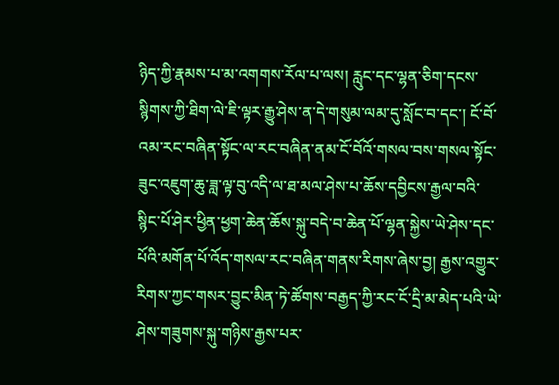ཉིད་ཀྱི་རྣམས་པ་མ་འགགས་རོལ་པ་ལས། རླུང་དང་ལྷན་ཅིག་དངས་སྙིགས་ཀྱི་ཐིག་ལེ་ཇི་ལྟར་རྒྱུ་ཤེས་ན་དེ་གསུམ་ལམ་དུ་སློང་བ་དང་། ངོ་བོ་འམ་རང་བཞིན་སྟོང་ལ་རང་བཞིན་ནམ་ངོ་བོའོ་གསལ་བས་གསལ་སྟོང་ཟུང་འཇུག་ཆུ་ཟླ་ལྟ་བུ་འདི་ལ་ཐ་མལ་ཤེས་པ་ཆོས་དབྱིངས་རྒྱལ་བའི་སྙིང་པོ་ཤེར་ཕྱིན་ཕྱག་ཆེན་ཆོས་སྐུ་བདེ་བ་ཆེན་པོ་ལྷན་སྐྱེས་ཡེ་ཤེས་དང་པོའི་མགོན་པོ་འོད་གསལ་རང་བཞིན་གནས་རིགས་ཞེས་བྱ། རྒྱས་འགྱུར་རིགས་ཀྱང་གསར་བྱུང་མིན་ཏེ་ཚོགས་བརྒྱད་ཀྱི་རང་ངོ་དྲི་མ་མེད་པའི་ཡེ་ཤེས་གཟུགས་སྐུ་གཉིས་རྒྱས་པར་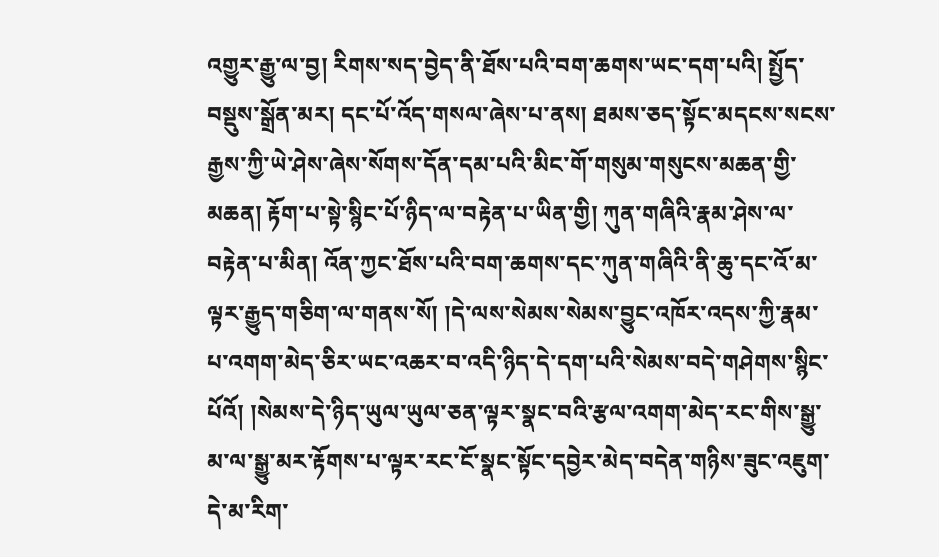འགྱུར་རྒྱུ་ལ་བྱ། རིགས་སད་བྱེད་ནི་ཐོས་པའི་བག་ཆགས་ཡང་དག་པའི། སྤྱོད་བསྡུས་སྒྲོན་མར། དང་པོ་འོད་གསལ་ཞེས་པ་ནས། ཐམས་ཅད་སྟོང་མདངས་སངས་རྒྱས་ཀྱི་ཡེ་ཤེས་ཞེས་སོགས་དོན་དམ་པའི་མིང་གོ་གསུམ་གསུངས་མཆན་གྱི་མཆན། རྟོག་པ་སྟེ་སྙིང་པོ་ཉིད་ལ་བརྟེན་པ་ཡིན་གྱི། ཀུན་གཞིའི་རྣམ་ཤེས་ལ་བརྟེན་པ་མིན། འོན་ཀྱང་ཐོས་པའི་བག་ཆགས་དང་ཀུན་གཞིའི་ནི་ཆུ་དང་འོ་མ་ལྟར་རྒྱུད་གཅིག་ལ་གནས་སོ། །དེ་ལས་སེམས་སེམས་བྱུང་འཁོར་འདས་ཀྱི་རྣམ་པ་འགག་མེད་ཅིར་ཡང་འཆར་བ་འདི་ཉིད་དེ་དག་པའི་སེམས་བདེ་གཤེགས་སྙིང་པོའོ། །སེམས་དེ་ཉིད་ཡུལ་ཡུལ་ཅན་ལྟར་སྣང་བའི་རྩལ་འགག་མེད་རང་གིས་སྒྱུ་མ་ལ་སྒྱུ་མར་རྟོགས་པ་ལྟར་རང་ངོ་སྣང་སྟོང་དབྱེར་མེད་བདེན་གཉིས་ཟུང་འཇུག་དེ་མ་རིག་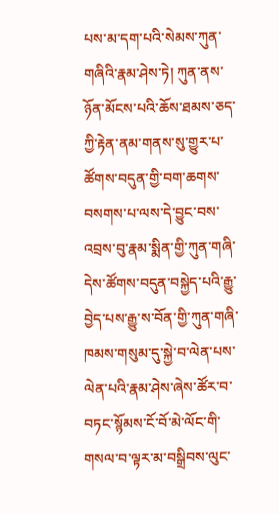པས་མ་དག་པའི་སེམས་ཀུན་གཞིའི་རྣམ་ཤེས་ཏེ། ཀུན་ནས་ཉོན་མོངས་པའི་ཆོས་ཐམས་ཅད་ཀྱི་རྟེན་ནམ་གནས་སུ་གྱུར་པ་ཚོགས་བདུན་གྱི་བག་ཆགས་བསགས་པ་ལས་དེ་བྱུང་བས་འབྲས་བུ་རྣམ་སྨིན་གྱི་ཀུན་གཞི་དེས་ཚོགས་བདུན་བསྐྱེད་པའི་རྒྱུ་བྱེད་པས་རྒྱུ་ས་བོན་གྱི་ཀུན་གཞི་ཁམས་གསུམ་དུ་སྐྱེ་བ་ལེན་པས་ལེན་པའི་རྣམ་ཤེས་ཞེས་ཚོར་བ་བཏང་སྙོམས་ངོ་བོ་མེ་ལོང་གི་གསལ་བ་ལྟར་མ་བསྒྲིབས་ལུང་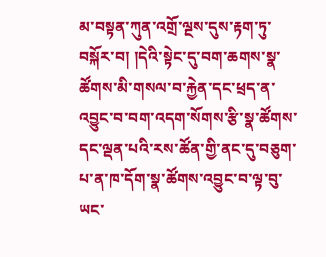མ་བསྟན་ཀུན་འགྲོ་ལྔས་དུས་རྟག་ཏུ་བསྐོར་བ། །དེའི་སྟེང་དུ་བག་ཆགས་སྣ་ཚོགས་མི་གསལ་བ་རྐྱེན་དང་ཕྲད་ན་འབྱུང་བ་བག་འདག་སོགས་རྩི་སྣ་ཚོགས་དང་ལྡན་པའི་རས་ཚོན་གྱི་ནང་དུ་བཅུག་པ་ན་ཁ་དོག་སྣ་ཚོགས་འབྱུང་བ་ལྟ་བུ་ཡང་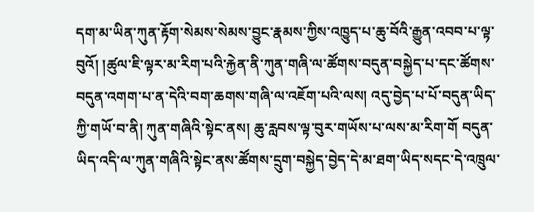དག་མ་ཡིན་ཀུན་རྟོག་སེམས་སེམས་བྱུང་རྣམས་ཀྱིས་འཁྱུད་པ་ཆུ་བོའི་རྒྱུན་འབབ་པ་ལྟ་བུའོ། །ཚུལ་ཇི་ལྟར་མ་རིག་པའི་རྐྱེན་ནི་ཀུན་གཞི་ལ་ཚོགས་བདུན་བསྐྱེད་པ་དང་ཚོགས་བདུན་འགག་པ་ན་དེའི་བག་ཆགས་གཞི་ལ་འཇོག་པའི་ལས། འདུ་བྱེད་པ་པོ་བདུན་ཡིད་ཀྱི་གཡོ་བ་ནི། ཀུན་གཞིའི་སྟེང་ནས། ཆུ་རླབས་ལྟ་བུར་གཡོས་པ་ལས་མ་རིག་གོ བདུན་ཡིད་འདི་ལ་ཀུན་གཞིའི་སྟེང་ནས་ཚོགས་དྲུག་བསྐྱེད་བྱེད་དེ་མ་ཐག་ཡིད་སདང་དེ་འཁྲུལ་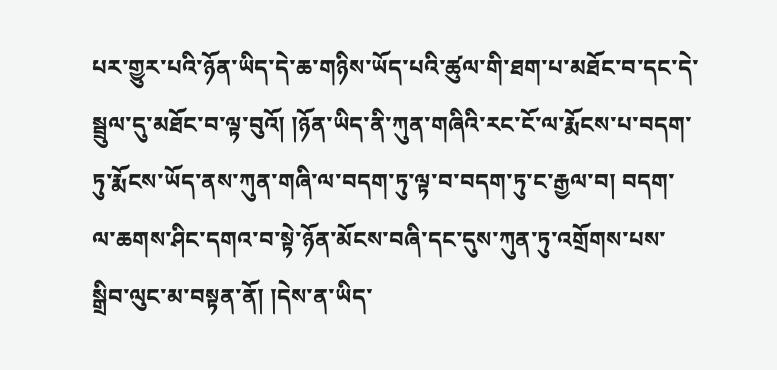པར་གྱུར་པའི་ཉོན་ཡིད་དེ་ཆ་གཉིས་ཡོད་པའི་ཚུལ་གི་ཐག་པ་མཐོང་བ་དང་དེ་སྦྲུལ་དུ་མཐོང་བ་ལྟ་བུའོ། །ཉོན་ཡིད་ནི་ཀུན་གཞིའི་རང་ངོ་ལ་རྨོངས་པ་བདག་ཏུ་རྨོངས་ཡོད་ནས་ཀུན་གཞི་ལ་བདག་ཏུ་ལྟ་བ་བདག་ཏུ་ང་རྒྱལ་བ། བདག་ལ་ཆགས་ཤིང་དགའ་བ་སྟེ་ཉོན་མོངས་བཞི་དང་དུས་ཀུན་ཏུ་འགྲོགས་པས་སྒྲིབ་ལུང་མ་བསྟན་ནོ། །དེས་ན་ཡིད་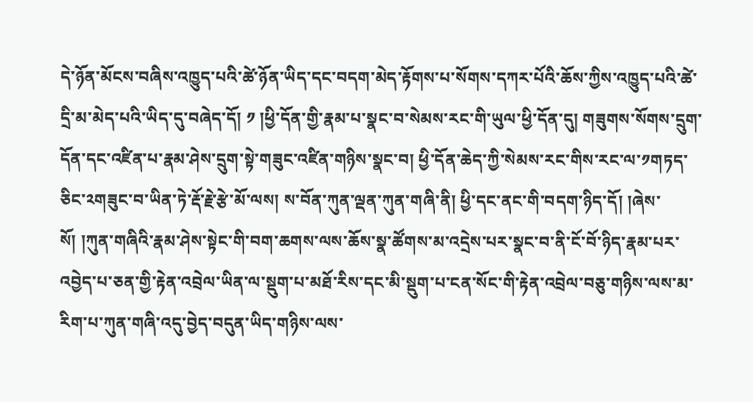དེ་ཉོན་མོངས་བཞིས་འཁྱུད་པའི་ཚེ་ཉོན་ཡིད་དང་བདག་མེད་རྟོགས་པ་སོགས་དཀར་པོའི་ཆོས་ཀྱིས་འཁྱུད་པའི་ཚེ་དྲི་མ་མེད་པའི་ཡིད་དུ་བཞེད་དོ། ༡ །ཕྱི་དོན་གྱི་རྣམ་པ་སྣང་བ་སེམས་རང་གི་ཡུལ་ཕྱི་དོན་དུ། གཟུགས་སོགས་དྲུག་དོན་དང་འཛིན་པ་རྣམ་ཤེས་དྲུག་སྟེ་གཟུང་འཛིན་གཉིས་སྣང་བ། ཕྱི་དོན་ཆེད་ཀྱི་སེམས་རང་གིས་རང་ལ་༡གཏད་ཅིང་༢གཟུང་བ་ཡིན་ཏེ་རྡོ་རྗེ་རྩེ་མོ་ལས། ས་བོན་ཀུན་ལྡན་ཀུན་གཞི་ནི། ཕྱི་དང་ནང་གི་བདག་ཉིད་དོ། །ཞེས་སོ། །ཀུན་གཞིའི་རྣམ་ཤེས་སྟེང་གི་བག་ཆགས་ལས་ཆོས་སྣ་ཚོགས་མ་འདྲེས་པར་སྣང་བ་ནི་ངོ་བོ་ཉིད་རྣམ་པར་འབྱེད་པ་ཅན་གྱི་རྟེན་འབྲེལ་ཡིན་ལ་སྡུག་པ་མཐོ་རིས་དང་མི་སྡུག་པ་ངན་སོང་གི་རྟེན་འབྲེལ་བཅུ་གཉིས་ལས་མ་རིག་པ་ཀུན་གཞི་འདུ་བྱེད་བདུན་ཡིད་གཉིས་ལས་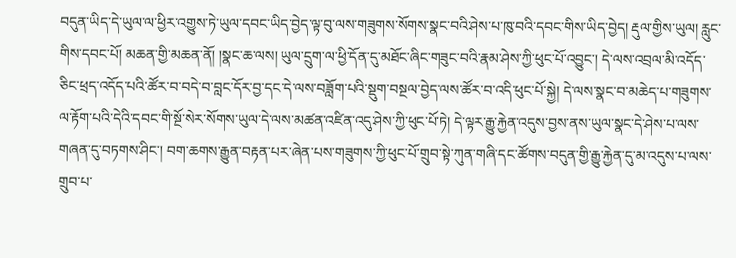བདུན་ཡིད་དེ་ཡུལ་ལ་ཕྱིར་འགྱུས་ཏེ་ཡུལ་དབང་ཡིད་བྱེད་ལྟ་བུ་ལས་གཟུགས་སོགས་སྣང་བའི་ཤེས་པ་ཁུ་བའི་དབང་གིས་ཡིད་བྱེད། རྡུལ་གྱིས་ཡུལ། རླུང་གིས་དབང་པོ། མཆན་གྱི་མཆན་ནོ། །སྣང་ཆ་ལས། ཡུལ་དྲུག་ལ་ཕྱི་དོན་དུ་མཐོང་ཞིང་གཟུང་བའི་རྣམ་ཤེས་ཀྱི་ཕུང་པོ་འབྱུང་། དེ་ལས་འབྲལ་མི་འདོད་ཅིང་ཕྲད་འདོད་པའི་ཚོར་བ་བདེ་བ་བླང་དོར་བྱ་དང་དེ་ལས་བཟློག་པའི་སྡུག་བསྔལ་བྱེད་ལས་ཚོར་བ་འདི་ཕུང་པོ་སྐྱེ། དེ་ལས་སྣང་བ་མཆེད་པ་གཟུགས་ལ་རྟོག་པའི་དེའི་དབང་གི་སྔོ་སེར་སོགས་ཡུལ་དེ་ལས་མཚན་འཛིན་འདུ་ཤེས་ཀྱི་ཕུང་པོ་ཏེ། དེ་ལྟར་རྒྱུ་རྐྱེན་འདུས་བྱས་ནས་ཡུལ་སྣང་དེ་ཤེས་པ་ལས་གཞན་དུ་བཏགས་ཤིང་། བག་ཆགས་རྒྱུན་བརྟན་པར་ཞེན་པས་གཟུགས་ཀྱི་ཕུང་པོ་གྲུབ་སྟེ་ཀུན་གཞི་དང་ཚོགས་བདུན་གྱི་རྒྱུ་རྐྱེན་དུ་མ་འདུས་པ་ལས་གྲུབ་པ་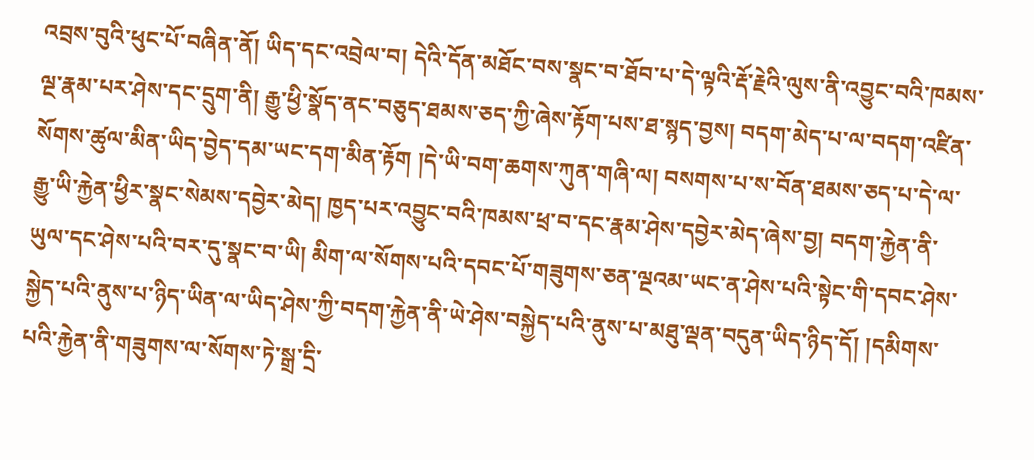འབྲས་བུའི་ཕུང་པོ་བཞིན་ནོ། ཡིད་དང་འབྲེལ་བ། དེའི་དོན་མཐོང་བས་སྣང་བ་ཐོབ་པ་དེ་ལྟའི་རྡོ་རྗེའི་ལུས་ནི་འབྱུང་བའི་ཁམས་ལྔ་རྣམ་པར་ཤེས་དང་དྲུག་ནི། རྒྱུ་ཕྱི་སྣོད་ནང་བཅུད་ཐམས་ཅད་ཀྱི་ཞེས་རྟོག་པས་ཐ་སྙད་བྱས། བདག་མེད་པ་ལ་བདག་འཛིན་སོགས་ཚུལ་མིན་ཡིད་བྱེད་དམ་ཡང་དག་མིན་རྟོག །དེ་ཡི་བག་ཆགས་ཀུན་གཞི་ལ། བསགས་པ་ས་བོན་ཐམས་ཅད་པ་དེ་ལ་རྒྱུ་ཡི་རྐྱེན་ཕྱིར་སྣང་སེམས་དབྱེར་མེད། ཁྱད་པར་འབྱུང་བའི་ཁམས་ཕྲ་བ་དང་རྣམ་ཤེས་དབྱེར་མེད་ཞེས་བྱ། བདག་རྐྱེན་ནི་ཡུལ་དང་ཤེས་པའི་བར་དུ་སྣང་བ་ཡི། མིག་ལ་སོགས་པའི་དབང་པོ་གཟུགས་ཅན་ལྔའམ་ཡང་ན་ཤེས་པའི་སྟེང་གི་དབང་ཤེས་སྐྱེད་པའི་ནུས་པ་ཉིད་ཡིན་ལ་ཡིད་ཤེས་ཀྱི་བདག་རྐྱེན་ནི་ཡེ་ཤེས་བསྐྱེད་པའི་ནུས་པ་མཐུ་ལྡན་བདུན་ཡིད་ཉིད་དོ། །དམིགས་པའི་རྐྱེན་ནི་གཟུགས་ལ་སོགས་ཏེ་སྒྲ་དྲི་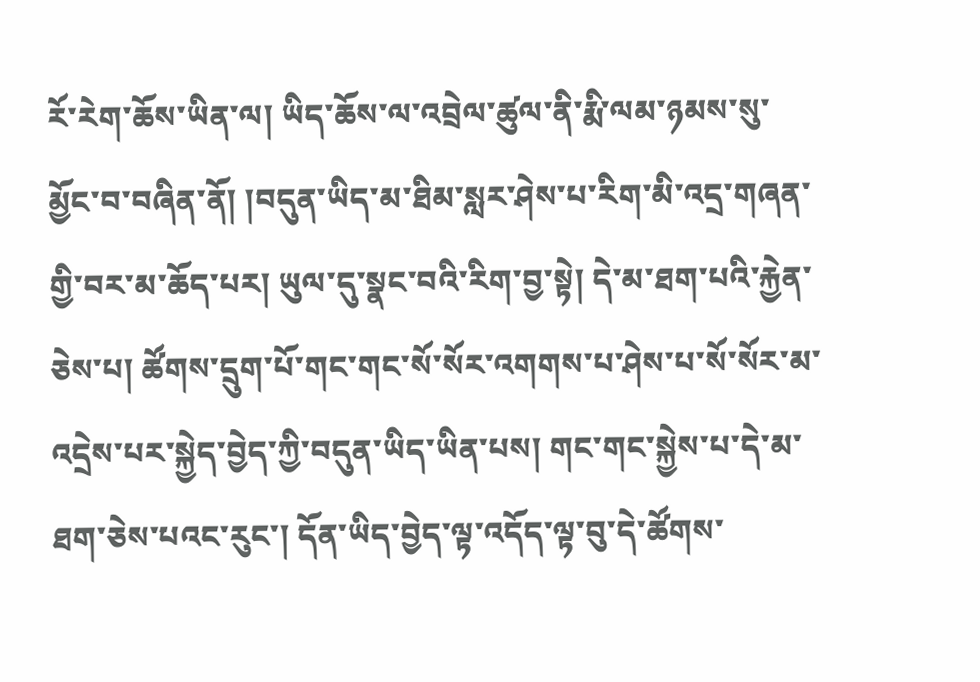རོ་རེག་ཆོས་ཡིན་ལ། ཡིད་ཆོས་ལ་འབྲེལ་ཚུལ་ནི་རྨི་ལམ་ཉམས་སུ་མྱོང་བ་བཞིན་ནོ། །བདུན་ཡིད་མ་ཐིམ་སླར་ཤེས་པ་རིག་མི་འདྲ་གཞན་གྱི་བར་མ་ཆོད་པར། ཡུལ་དུ་སྣང་བའི་རིག་བྱ་སྟེ། དེ་མ་ཐག་པའི་རྐྱེན་ཅེས་པ། ཚོགས་དྲུག་པོ་གང་གང་སོ་སོར་འགགས་པ་ཤེས་པ་སོ་སོར་མ་འདྲེས་པར་སྐྱེད་བྱེད་ཀྱི་བདུན་ཡིད་ཡིན་པས། གང་གང་སྐྱེས་པ་དེ་མ་ཐག་ཅེས་པའང་རུང་། དོན་ཡིད་བྱེད་ལྟ་འདོད་ལྟ་བུ་དེ་ཚོགས་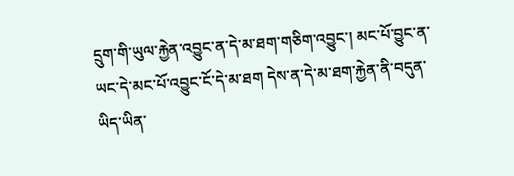དྲུག་གི་ཡུལ་རྐྱེན་འབྱུང་ན་དེ་མ་ཐག་གཅིག་འབྱུང་། མང་པོ་བྱུང་ན་ཡང་དེ་མང་པོ་འབྱུང་ངོ་དེ་མ་ཐག དེས་ན་དེ་མ་ཐག་རྐྱེན་ནི་བདུན་ཡིད་ཡིན་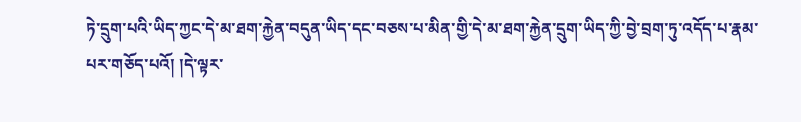ཏེ་དྲུག་པའི་ཡིད་ཀྱང་དེ་མ་ཐག་རྐྱེན་བདུན་ཡིད་དང་བཅས་པ་མིན་གྱི་དེ་མ་ཐག་རྐྱེན་དྲུག་ཡིད་ཀྱི་བྱེ་བྲག་ཏུ་འདོད་པ་རྣམ་པར་གཅོད་པའོ། །དེ་ལྟར་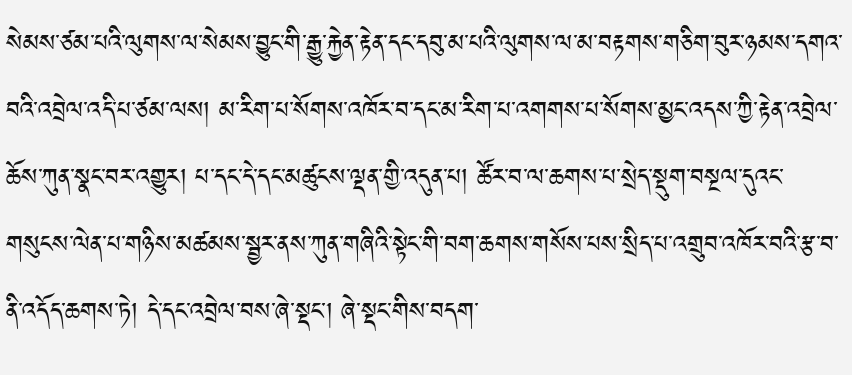སེམས་ཙམ་པའི་ལུགས་ལ་སེམས་བྱུང་གི་རྒྱུ་རྐྱེན་རྟེན་དང་དབུ་མ་པའི་ལུགས་ལ་མ་བརྟགས་གཅིག་བུར་ཉམས་དགའ་བའི་འབྲེལ་འདི་པ་ཙམ་ལས། མ་རིག་པ་སོགས་འཁོར་བ་དང་མ་རིག་པ་འགགས་པ་སོགས་མྱང་འདས་ཀྱི་རྟེན་འབྲེལ་ཆོས་ཀུན་སྣང་བར་འགྱུར། པ་དང་དེ་དང་མཚུངས་ལྡན་གྱི་འདུན་པ། ཚོར་བ་ལ་ཆགས་པ་སྲེད་སྡུག་བསྔལ་དུའང་གསུངས་ལེན་པ་གཉིས་མཚམས་སྦྱར་ནས་ཀུན་གཞིའི་སྟེང་གི་བག་ཆགས་གསོས་པས་སྲིད་པ་འགྲུབ་འཁོར་བའི་རྩ་བ་ནི་འདོད་ཆགས་ཏེ། དེ་དང་འབྲེལ་བས་ཞེ་སྡང་། ཞེ་སྡང་གིས་བདག་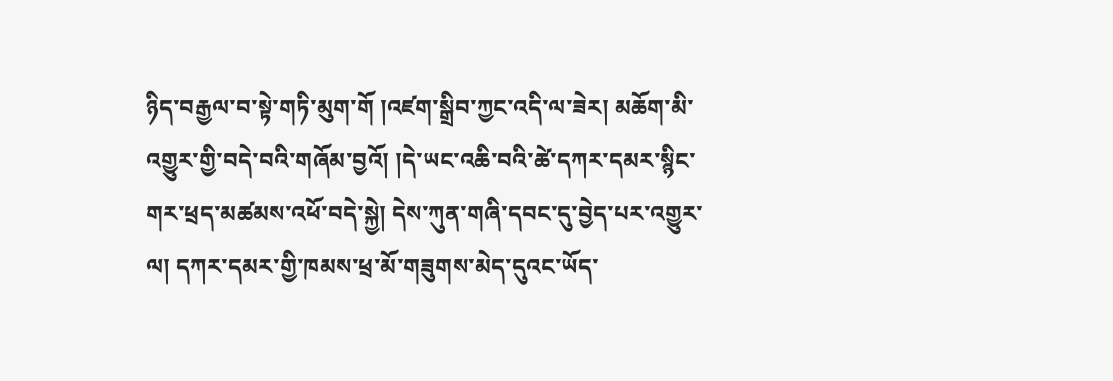ཉིད་བརྒྱལ་བ་སྟེ་གཏི་མུག་གོ །འཛག་སྒྲིབ་ཀྱང་འདི་ལ་ཟེར། མཆོག་མི་འགྱུར་གྱི་བདེ་བའི་གཞོམ་བྱའོ། །དེ་ཡང་འཆི་བའི་ཚེ་དཀར་དམར་སྙིང་གར་ཕྲད་མཚམས་འཕོ་བདེ་སྐྱེ། དེས་ཀུན་གཞི་དབང་དུ་བྱེད་པར་འགྱུར་ལ། དཀར་དམར་གྱི་ཁམས་ཕྲ་མོ་གཟུགས་མེད་དུའང་ཡོད་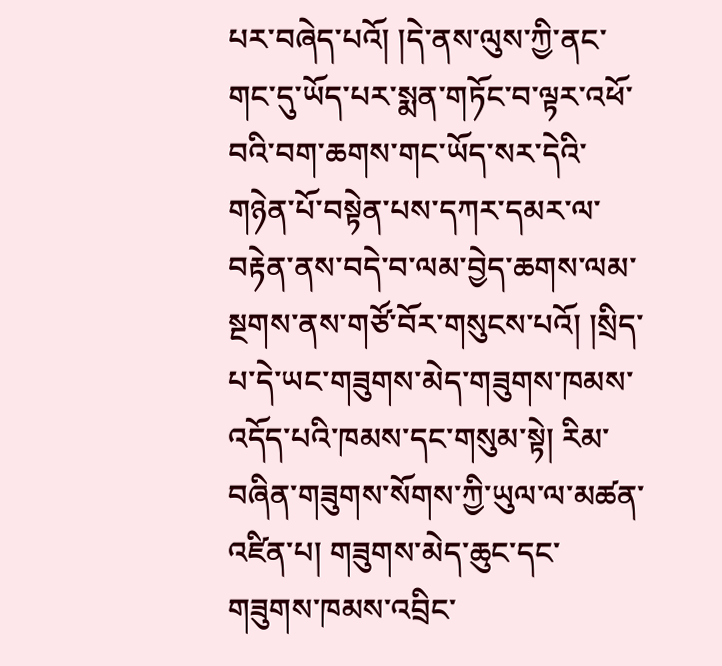པར་བཞེད་པའོ། །དེ་ནས་ལུས་ཀྱི་ནང་གང་དུ་ཡོད་པར་སྨན་གཏོང་བ་ལྟར་འཕོ་བའི་བག་ཆགས་གང་ཡོད་སར་དེའི་གཉེན་པོ་བསྟེན་པས་དཀར་དམར་ལ་བརྟེན་ནས་བདེ་བ་ལམ་བྱེད་ཆགས་ལམ་སྔགས་ནས་གཙོ་བོར་གསུངས་པའོ། །སྲིད་པ་དེ་ཡང་གཟུགས་མེད་གཟུགས་ཁམས་འདོད་པའི་ཁམས་དང་གསུམ་སྟེ། རིམ་བཞིན་གཟུགས་སོགས་ཀྱི་ཡུལ་ལ་མཚན་འཛིན་པ། གཟུགས་མེད་ཆུང་དང་གཟུགས་ཁམས་འབྲིང་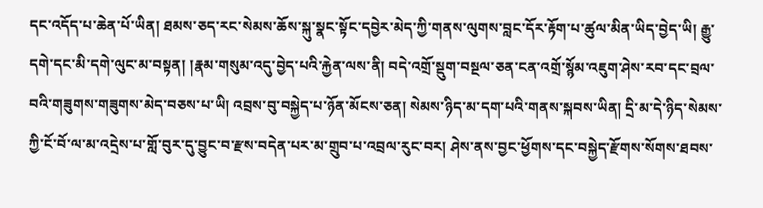དང་འདོད་པ་ཆེན་པོ་ཡིན། ཐམས་ཅད་རང་སེམས་ཆོས་སྐུ་སྣང་སྟོང་དབྱེར་མེད་ཀྱི་གནས་ལུགས་བླང་དོར་རྟོག་པ་ཚུལ་མིན་ཡིད་བྱེད་ཡི། རྒྱུ་དགེ་དང་མི་དགེ་ལུང་མ་བསྟན། །རྣམ་གསུམ་འདུ་བྱེད་པའི་རྐྱེན་ལས་ནི། བདེ་འགྲོ་སྡུག་བསྔལ་ཅན་ངན་འགྲོ་སྙོམ་འཇུག་ཤེས་རབ་དང་བྲལ་བའི་གཟུགས་གཟུགས་མེད་བཅས་པ་ཡི། འབྲས་བུ་བསྐྱེད་པ་ཉོན་མོངས་ཅན། སེམས་ཉིད་མ་དག་པའི་གནས་སྐབས་ཡིན། དྲི་མ་དེ་ཉིད་སེམས་ཀྱི་ངོ་བོ་ལ་མ་འདྲེས་པ་གློ་བུར་དུ་བྱུང་བ་རྫས་བདེན་པར་མ་གྲུབ་པ་འབྲལ་རུང་བར། ཤེས་ནས་བྱང་ཕྱོགས་དང་བསྐྱེད་རྫོགས་སོགས་ཐབས་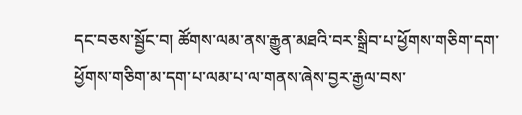དང་བཅས་སྦྱོང་བ། ཚོགས་ལམ་ནས་རྒྱུན་མཐའི་བར་སྒྲིབ་པ་ཕྱོགས་གཅིག་དག་ཕྱོགས་གཅིག་མ་དག་པ་ལམ་པ་ལ་གནས་ཞེས་བྱར་རྒྱལ་བས་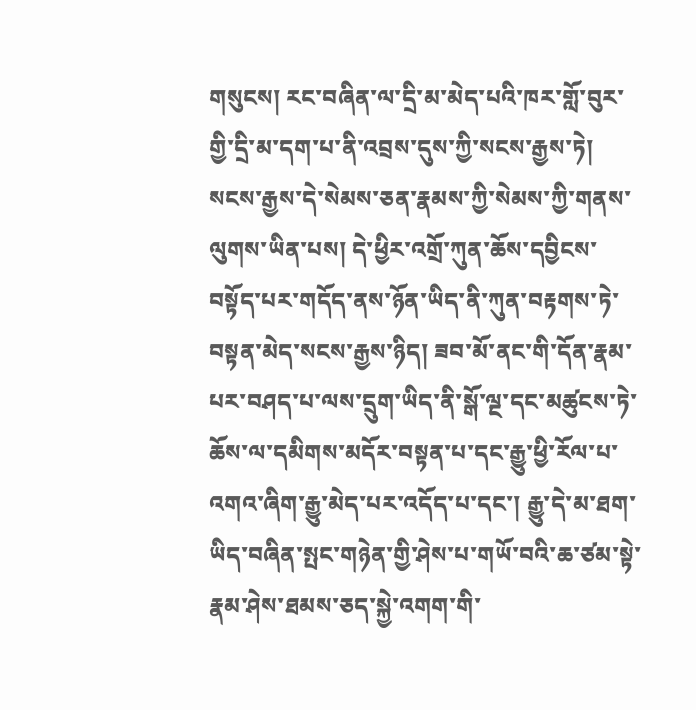གསུངས། རང་བཞིན་ལ་དྲི་མ་མེད་པའི་ཁར་གློ་བུར་གྱི་དྲི་མ་དག་པ་ནི་འབྲས་དུས་ཀྱི་སངས་རྒྱས་ཏེ། སངས་རྒྱས་དེ་སེམས་ཅན་རྣམས་ཀྱི་སེམས་ཀྱི་གནས་ལུགས་ཡིན་པས། དེ་ཕྱིར་འགྲོ་ཀུན་ཆོས་དབྱིངས་བསྟོད་པར་གདོད་ནས་ཉོན་ཡིད་ནི་ཀུན་བརྟགས་ཏེ་བསྟན་མེད་སངས་རྒྱས་ཉིད། ཟབ་མོ་ནང་གི་དོན་རྣམ་པར་བཤད་པ་ལས་དྲུག་ཡིད་ནི་སྒོ་ལྔ་དང་མཚུངས་ཏེ་ཆོས་ལ་དམིགས་མདོར་བསྟན་པ་དང་རྒྱུ་ཕྱི་རོལ་པ་འགའ་ཞིག་རྒྱུ་མེད་པར་འདོད་པ་དང་། རྒྱུ་དེ་མ་ཐག་ཡིད་བཞིན་སྤང་གཉེན་གྱི་ཤེས་པ་གཡོ་བའི་ཆ་ཙམ་སྟེ་རྣམ་ཤེས་ཐམས་ཅད་སྐྱེ་འགག་གི་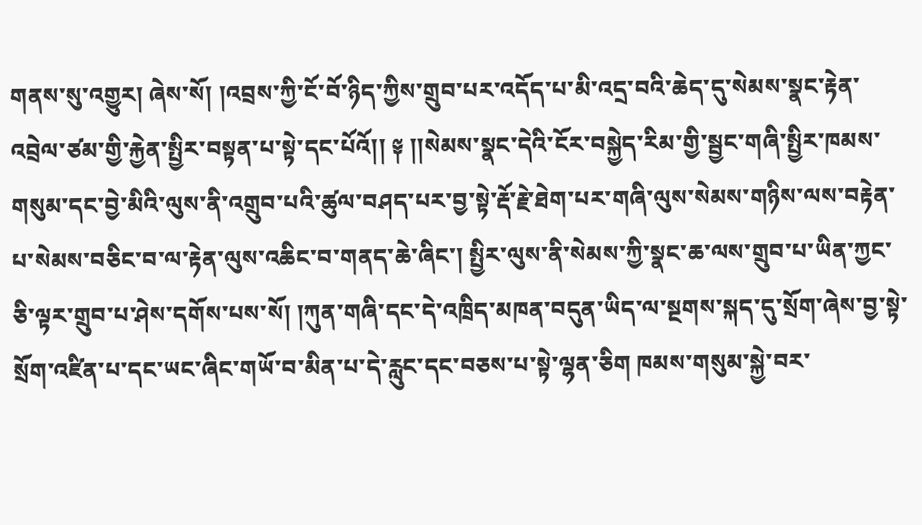གནས་སུ་འགྱུར། ཞེས་སོ། །འབྲས་ཀྱི་ངོ་བོ་ཉིད་ཀྱིས་གྲུབ་པར་འདོད་པ་མི་འདྲ་བའི་ཆེད་དུ་སེམས་སྣང་རྟེན་འབྲེལ་ཙམ་གྱི་རྐྱེན་སྤྱིར་བསྟན་པ་སྟེ་དང་པོའོ།། ༈ །།སེམས་སྣང་དེའི་ངོར་བསྐྱེད་རིམ་གྱི་སྦྱང་གཞི་སྤྱིར་ཁམས་གསུམ་དང་བྱེ་མིའི་ལུས་ནི་འགྲུབ་པའི་ཚུལ་བཤད་པར་བྱ་སྟེ་རྡོ་རྗེ་ཐེག་པར་གཞི་ལུས་སེམས་གཉིས་ལས་བརྟེན་པ་སེམས་བཅིང་བ་ལ་རྟེན་ལུས་འཆིང་བ་གནད་ཆེ་ཞིང་། སྤྱིར་ལུས་ནི་སེམས་ཀྱི་སྣང་ཆ་ལས་གྲུབ་པ་ཡིན་ཀྱང་ཅི་ལྟར་གྲུབ་པ་ཤེས་དགོས་པས་སོ། །ཀུན་གཞི་དང་དེ་འཁྲིད་མཁན་བདུན་ཡིད་ལ་སྔགས་སྐད་དུ་སྲོག་ཞེས་བྱ་སྟེ་སྲོག་འཛིན་པ་དང་ཡང་ཞིང་གཡོ་བ་མིན་པ་དེ་རླུང་དང་བཅས་པ་སྟེ་ལྷན་ཅིག ཁམས་གསུམ་སྐྱེ་བར་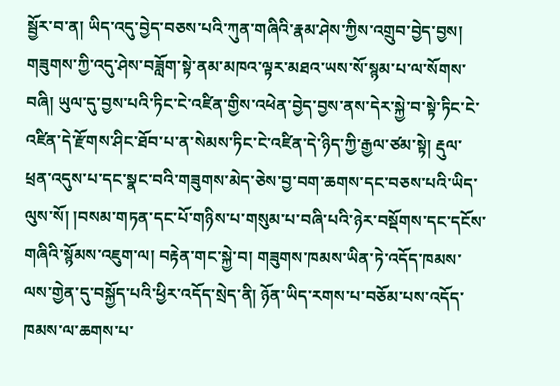སྦྱོར་བ་ན། ཡིད་འདུ་བྱེད་བཅས་པའི་ཀུན་གཞིའི་རྣམ་ཤེས་ཀྱིས་འགྲུབ་བྱེད་བྱས། གཟུགས་ཀྱི་འདུ་ཤེས་བཟློག་སྟེ་ནམ་མཁའ་ལྟར་མཐའ་ཡས་སོ་སྙམ་པ་ལ་སོགས་བཞི། ཡུལ་དུ་བྱས་པའི་ཏིང་ངེ་འཛིན་གྱིས་འཕེན་བྱེད་བྱས་ནས་དེར་སྐྱེ་བ་སྟེ་ཏིང་ངེ་འཛིན་དེ་རྫོགས་ཤིང་ཐོབ་པ་ན་སེམས་ཏིང་ངེ་འཛིན་དེ་ཉིད་ཀྱི་རྒྱལ་ཙམ་སྟེ། རྡུལ་ཕྲན་འདུས་པ་དང་སྣང་བའི་གཟུགས་མེད་ཅེས་བྱ་བག་ཆགས་དང་བཅས་པའི་ཡིད་ལུས་སོ། །བསམ་གཏན་དང་པོ་གཉིས་པ་གསུམ་པ་བཞི་པའི་ཉེར་བསྡོགས་དང་དངོས་གཞིའི་སྙོམས་འཇུག་ལ། བརྟེན་གང་སྐྱེ་བ། གཟུགས་ཁམས་ཡིན་ཏེ་འདོད་ཁམས་ལས་གྱེན་དུ་བསྐྱོད་པའི་ཕྱིར་འདོད་སྲེད་ནི། ཉོན་ཡིད་རགས་པ་བཅོམ་པས་འདོད་ཁམས་ལ་ཆགས་པ་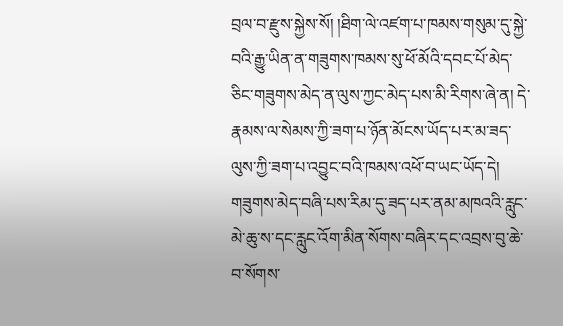བྲལ་བ་རྫུས་སྐྱེས་སོ། །ཐིག་ལེ་འཛག་པ་ཁམས་གསུམ་དུ་སྐྱེ་བའི་རྒྱུ་ཡིན་ན་གཟུགས་ཁམས་སུ་ཕོ་མོའི་དབང་པོ་མེད་ཅིང་གཟུགས་མེད་ན་ལུས་ཀྱང་མེད་པས་མི་རིགས་ཞེ་ན། དེ་རྣམས་ལ་སེམས་ཀྱི་ཟག་པ་ཉོན་མོངས་ཡོད་པར་མ་ཟད་ལུས་ཀྱི་ཟག་པ་འབྱུང་བའི་ཁམས་འཕོ་བ་ཡང་ཡོད་དེ། གཟུགས་མེད་བཞི་པས་རིམ་དུ་ཟད་པར་ནམ་མཁའའི་རླུང་མེ་ཆུ་ས་དང་རླུང་འོག་མིན་སོགས་བཞིར་དང་འབྲས་བུ་ཆེ་བ་སོགས་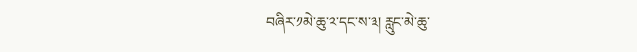བཞིར་༡མེ་ཆུ་༢་དང་ས་༣། རླུང་མེ་ཆུ་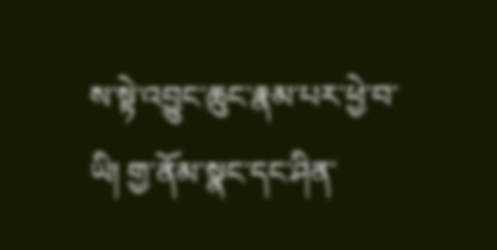ས་སྟེ་འབྱུང་ཆུང་རྣམ་པར་ཕྱེ་བ་ཡི། གྱ་ནོམ་སྣང་དང་ཤིན་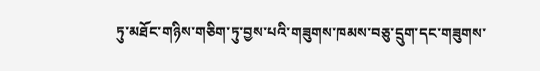ཏུ་མཐོང་གཉིས་གཅིག་ཏུ་བྱས་པའི་གཟུགས་ཁམས་བཅུ་དྲུག་དང་གཟུགས་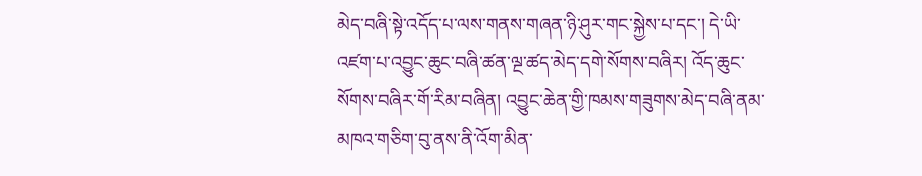མེད་བཞི་སྟེ་འདོད་པ་ལས་གནས་གཞན་ཉི་ཤུར་གང་སྐྱེས་པ་དང་། དེ་ཡི་འཛག་པ་འབྱུང་ཆུང་བཞི་ཚན་ལྔ་ཚད་མེད་དགེ་སོགས་བཞིར། འོད་ཆུང་སོགས་བཞིར་གོ་རིམ་བཞིན། འབྱུང་ཆེན་གྱི་ཁམས་གཟུགས་མེད་བཞི་ནམ་མཁའ་གཅིག་བུ་ནས་ནི་འོག་མིན་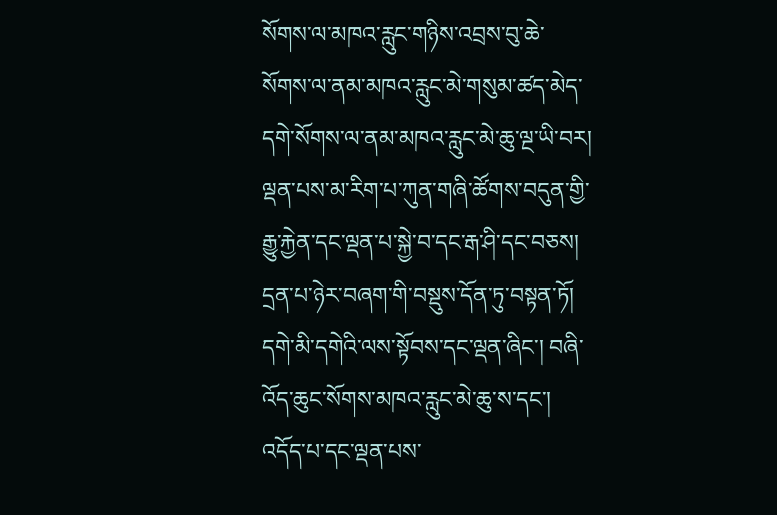སོགས་ལ་མཁའ་རླུང་གཉིས་འབྲས་བུ་ཆེ་སོགས་ལ་ནམ་མཁའ་རླུང་མེ་གསུམ་ཚད་མེད་དགེ་སོགས་ལ་ནམ་མཁའ་རླུང་མེ་ཆུ་ལྔ་ཡི་བར། ལྡན་པས་མ་རིག་པ་ཀུན་གཞི་ཚོགས་བདུན་གྱི་རྒྱུ་རྐྱེན་དང་ལྡན་པ་སྐྱེ་བ་དང་རྒ་ཤི་དང་བཅས། དྲན་པ་ཉེར་བཞག་གི་བསྡུས་དོན་ཏུ་བསྟན་ཏོ། དགེ་མི་དགེའི་ལས་སྟོབས་དང་ལྡན་ཞིང་། བཞི་འོད་ཆུང་སོགས་མཁའ་རླུང་མེ་ཆུ་ས་དང་། འདོད་པ་དང་ལྡན་པས་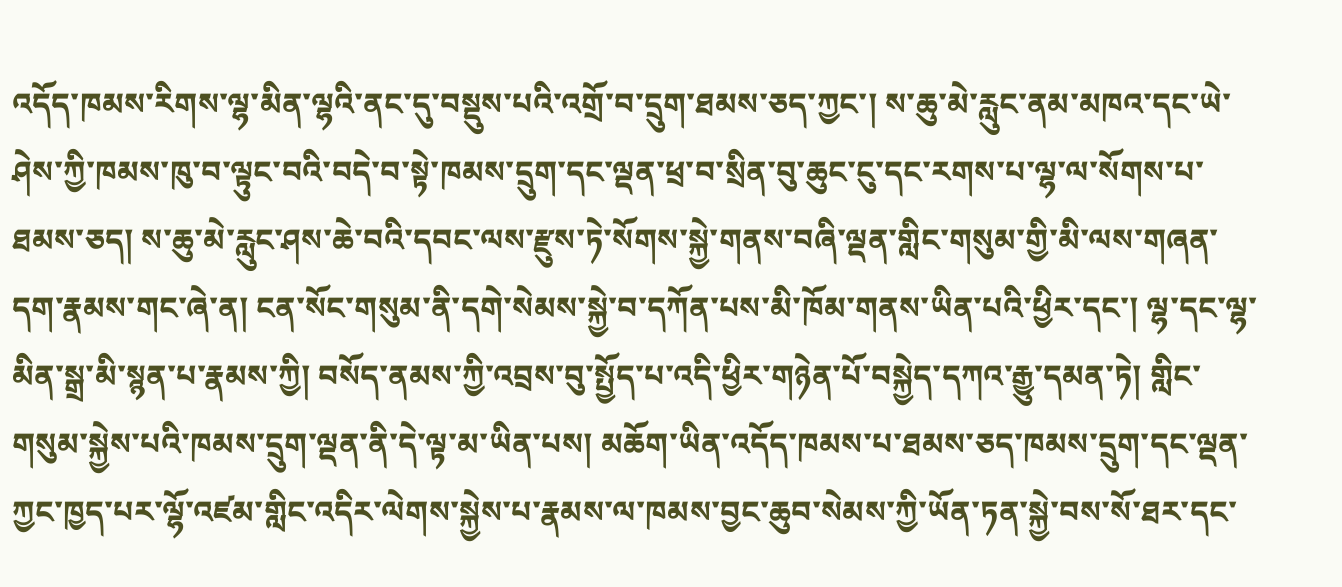འདོད་ཁམས་རིགས་ལྷ་མིན་ལྷའི་ནང་དུ་བསྡུས་པའི་འགྲོ་བ་དྲུག་ཐམས་ཅད་ཀྱང་། ས་ཆུ་མེ་རླུང་ནམ་མཁའ་དང་ཡེ་ཤེས་ཀྱི་ཁམས་ཁུ་བ་ལྟུང་བའི་བདེ་བ་སྟེ་ཁམས་དྲུག་དང་ལྡན་ཕྲ་བ་སྲིན་བུ་ཆུང་ངུ་དང་རགས་པ་ལྷ་ལ་སོགས་པ་ཐམས་ཅད། ས་ཆུ་མེ་རླུང་ཤས་ཆེ་བའི་དབང་ལས་རྫུས་ཏེ་སོགས་སྐྱེ་གནས་བཞི་ལྡན་གླིང་གསུམ་གྱི་མི་ལས་གཞན་དག་རྣམས་གང་ཞེ་ན། ངན་སོང་གསུམ་ནི་དགེ་སེམས་སྐྱེ་བ་དཀོན་པས་མི་ཁོམ་གནས་ཡིན་པའི་ཕྱིར་དང་། ལྷ་དང་ལྷ་མིན་སྒྲ་མི་སྙན་པ་རྣམས་ཀྱི། བསོད་ནམས་ཀྱི་འབྲས་བུ་སྤྱོད་པ་འདི་ཕྱིར་གཉེན་པོ་བསྐྱེད་དཀའ་རྒྱུ་དམན་ཏེ། གླིང་གསུམ་སྐྱེས་པའི་ཁམས་དྲུག་ལྡན་ནི་དེ་ལྟ་མ་ཡིན་པས། མཆོག་ཡིན་འདོད་ཁམས་པ་ཐམས་ཅད་ཁམས་དྲུག་དང་ལྡན་ཀྱང་ཁྱད་པར་ལྷོ་འཛམ་གླིང་འདིར་ལེགས་སྐྱེས་པ་རྣམས་ལ་ཁམས་བྱང་ཆུབ་སེམས་ཀྱི་ཡོན་ཏན་སྐྱེ་བས་སོ་ཐར་དང་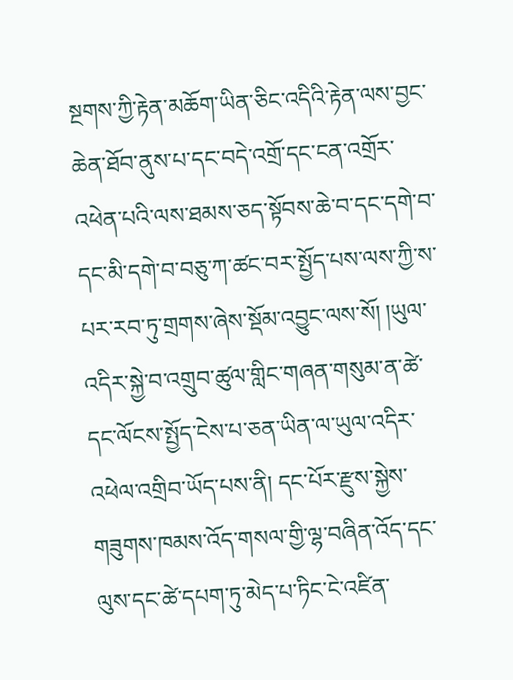སྔགས་ཀྱི་རྟེན་མཆོག་ཡིན་ཅིང་འདིའི་རྟེན་ལས་བྱང་ཆེན་ཐོབ་ནུས་པ་དང་བདེ་འགྲོ་དང་ངན་འགྲོར་འཕེན་པའི་ལས་ཐམས་ཅད་སྟོབས་ཆེ་བ་དང་དགེ་བ་དང་མི་དགེ་བ་བཅུ་ཀ་ཚང་བར་སྤྱོད་པས་ལས་ཀྱི་ས་པར་རབ་ཏུ་གྲགས་ཞེས་སྡོམ་འབྱུང་ལས་སོ། །ཡུལ་འདིར་སྐྱེ་བ་འགྲུབ་ཚུལ་གླིང་གཞན་གསུམ་ན་ཚེ་དང་ལོངས་སྤྱོད་ངེས་པ་ཅན་ཡིན་ལ་ཡུལ་འདིར་འཕེལ་འགྲིབ་ཡོད་པས་ནི། དང་པོར་རྫུས་སྐྱེས་གཟུགས་ཁམས་འོད་གསལ་གྱི་ལྷ་བཞིན་འོད་དང་ལུས་དང་ཚེ་དཔག་ཏུ་མེད་པ་ཏིང་ངེ་འཛིན་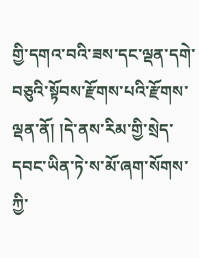གྱི་དགའ་བའི་ཟས་དང་ལྡན་དགེ་བཅུའི་སྟོབས་རྫོགས་པའི་རྫོགས་ལྡན་ནོ། །དེ་ནས་རིམ་གྱི་སྲེད་དབང་ཡིན་ཏེ་ས་མོ་ཞག་སོགས་ཀྱི་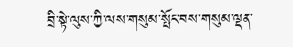བྲི་སྟེ་ལུས་ཀྱི་ལས་གསུམ་སྤོང་བས་གསུམ་ལྡན་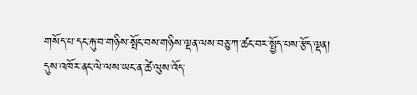གསོད་པ་དང་རྐུ་བ་གཉིས་སྤོང་བས་གཉིས་ལྡན་ལས་བཅུ་ཀ་ཚང་བར་སྤྱོད་པས་རྩོད་ལྡན། དུས་འཁོར་ནང་ལེ་ལས་ཡང་ན་ཚེ་ལུས་འོད་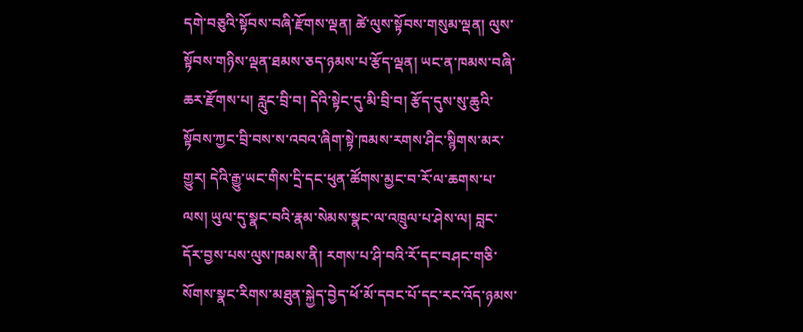དགེ་བཅུའི་སྟོབས་བཞི་རྫོགས་ལྡན། ཚེ་ལུས་སྟོབས་གསུམ་ལྡན། ལུས་སྟོབས་གཉིས་ལྡན་ཐམས་ཅད་ཉམས་པ་རྩོད་ལྡན། ཡང་ན་ཁམས་བཞི་ཆར་རྫོགས་པ། རླུང་བྲི་བ། དེའི་སྟེང་དུ་མི་བྲི་བ། རྩོད་དུས་སུ་ཆུའི་སྟོབས་ཀྱང་བྲི་བས་ས་འབའ་ཞིག་སྟེ་ཁམས་རགས་ཤིང་སྙིགས་མར་གྱུར། དེའི་རྒྱུ་ཡང་གིས་དྲི་དང་ཕུན་ཚོགས་མྱང་བ་རོ་ལ་ཆགས་པ་ལས། ཡུལ་དུ་སྣང་བའི་རྣམ་སེམས་སྣང་ལ་འཁྲུལ་པ་ཤེས་ལ། བླང་དོར་བྱས་པས་ལུས་ཁམས་ནི། རགས་པ་ཤི་བའི་རོ་དང་བཤང་གཅི་སོགས་སྣང་རིགས་མཐུན་སྐྱེད་བྱེད་ཕོ་མོ་དབང་པོ་དང་རང་འོད་ཉམས་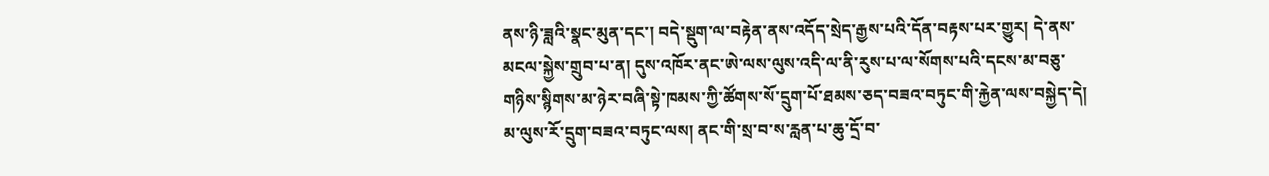ནས་ཉི་ཟླའི་སྣང་མུན་དང་། བདེ་སྡུག་ལ་བརྟེན་ནས་འདོད་སྲེད་རྒྱས་པའི་དོན་བརྟས་པར་གྱུར། དེ་ནས་མངལ་སྐྱེས་གྲུབ་པ་ན། དུས་འཁོར་ནང་ཨེ་ལས་ལུས་འདི་ལ་ནི་རུས་པ་ལ་སོགས་པའི་དངས་མ་བཅུ་གཉིས་སྙིགས་མ་ཉེར་བཞི་སྟེ་ཁམས་ཀྱི་ཚོགས་སོ་དྲུག་པོ་ཐམས་ཅད་བཟའ་བཏུང་གི་རྐྱེན་ལས་བསྐྱེད་དེ། མ་ལུས་རོ་དྲུག་བཟའ་བཏུང་ལས། ནང་གི་སྲ་བ་ས་རླན་པ་ཆུ་དྲོ་བ་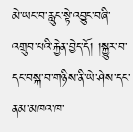མེ་ཡང་བ་རླུང་སྟེ་འབྱུང་བཞི་འགྲུབ་པའི་རྐྱེན་བྱེད་དོ། །སྐྱུར་བ་དང་བསྐ་བ་གཉིས་ནི་ཡེ་ཤེས་དང་ནམ་མཁའ་ཁ་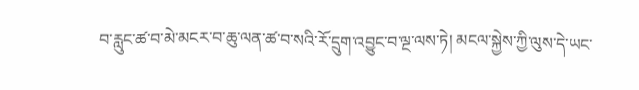བ་རླུང་ཚ་བ་མེ་མངར་བ་ཆུ་ལན་ཚ་བ་སའི་རོ་དྲུག་འབྱུང་བ་ལྔ་ལས་ཏེ། མངལ་སྐྱེས་ཀྱི་ལུས་དེ་ཡང་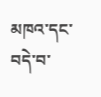མཁའ་དང་བདེ་བ་